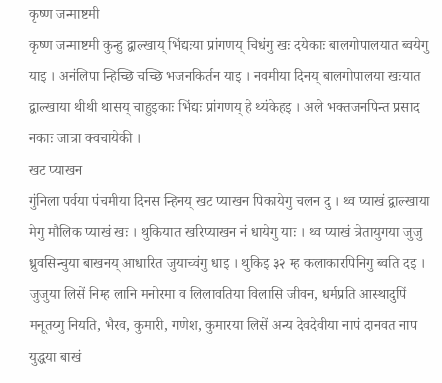कृष्ण जन्माष्टमी
कृष्ण जन्माष्टमी कुन्हु द्वाल्खाय् भिंद्यःया प्रांगणय् चिधंगु खः दयेकाः बालगोपालयात ब्वयेगु याइ । अनंलिपा न्हिच्छि चच्छि भजनकिर्तन याइ । नवमीया दिनय् बालगोपालया खःयात द्वाल्खाया थीथी थासय् चाहुइकाः भिंद्यः प्रांगणय् हे थ्यंकेहइ । अले भक्तजनपिन्त प्रसाद नकाः जात्रा क्वचायेकी ।
खट प्याखन
गुंनिला पर्वया पंचमीया दिनस न्हिनय् खट प्याखन पिकायेगु चलन दु । थ्व प्याखं द्वाल्खाया मेगु मौलिक प्याखं खः । थुकियात खरिप्याखन नं धायेगु याः । थ्व प्याखं त्रेतायुगया जुजु ध्रुवसिन्चुया बाखनय् आधारित जुयाच्वंगु धाइ । थुकिइ ३२ म्ह कलाकारपिनिगु ब्वति दइ । जुजुया लिसें निम्ह लानि मनोरमा व लिलावतिया विलासि जीवन, धर्मप्रति आस्थादुपिं मनूतय्गु नियति, भैरव, कुमारी, गणेश, कुमारया लिसें अन्य देवदेवीया नापं दानवत नाप युद्धया बाखं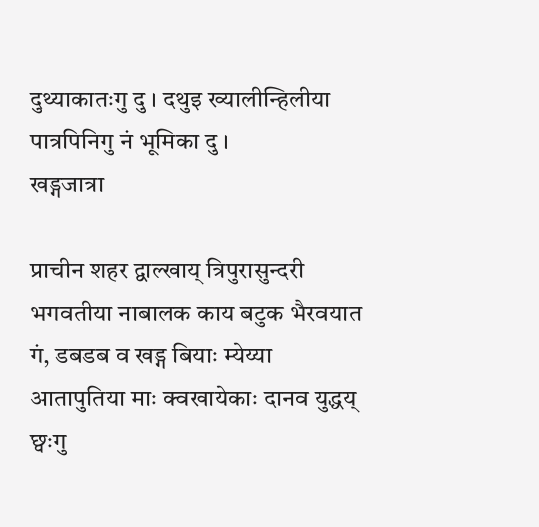दुथ्याकातःगु दु । दथुइ ख्यालीन्हिलीया पात्रपिनिगु नं भूमिका दु ।
खड्गजात्रा

प्राचीन शहर द्वाल्खाय् त्रिपुरासुन्दरी भगवतीया नाबालक काय बटुक भैरवयात गं, डबडब व खड्ग बियाः म्येय्या आतापुतिया माः क्वखायेकाः दानव युद्धय् छ्वःगु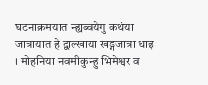घटनाक्रमयात न्ह्यब्वयेगु कथंया जात्रायात हे द्वाल्खाया खड्गजात्रा धाइ । मोहनिया नवमीकुन्हु भिमेश्वर व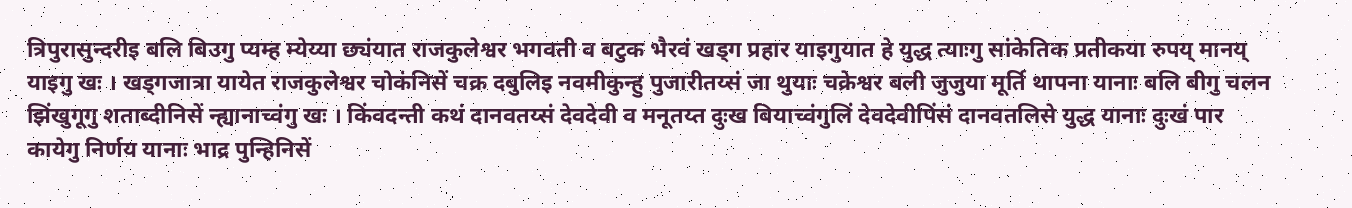त्रिपुरासुन्दरीइ बलि बिउगु प्यम्ह म्येय्या छ्यंयात राजकुलेश्वर भगवती व बटुक भैरवं खड्ग प्रहार याइगुयात हे युद्ध त्याःगु सांकेतिक प्रतीकया रुपय् मानय् याइगु खः । खड्गजात्रा यायेत राजकुलेश्वर चोकंनिसें चक्र दबुलिइ नवमीकुन्हु पुजारीतय्सं जा थुयाः चक्रेश्वर बली जुजुया मूर्ति थापना यानाः बलि बीगु चलन झिंखुगूगु शताब्दीनिसें न्ह्यानाच्वंगु खः । किंवदन्ती कथं दानवतय्सं देवदेवी व मनूतय्त दुःख बियाच्वंगुलिं देवदेवीपिंसं दानवतलिसे युद्ध यानाः दुःखं पार कायेगु निर्णय यानाः भाद्र पुन्हिनिसें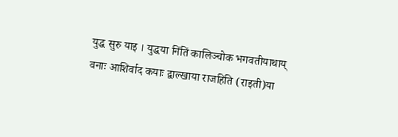युद्ध सुरु याइ । युद्धया निंतिं कालिञ्चोक भगवतीयाथाय् वनाः आशिर्वाद कयाः द्वाल्खाया राजहिति (राइती)या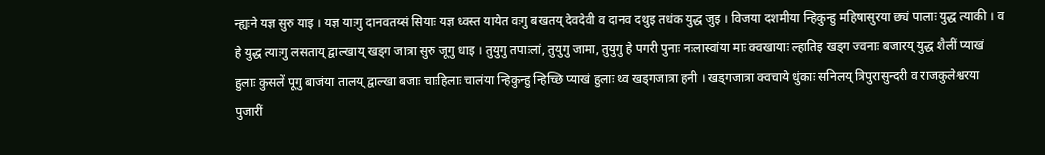न्ह्यःने यज्ञ सुरु याइ । यज्ञ याःगु दानवतय्सं सियाः यज्ञ ध्वस्त यायेत वःगु बखतय् देवदेवी व दानव दथुइ तधंक युद्ध जुइ । विजया दशमीया न्हिकुन्हु महिषासुरया छ्यं पालाः युद्ध त्याकी । व हे युद्ध त्याःगु लसताय् द्वाल्खाय् खड्ग जात्रा सुरु जूगु धाइ । तुयुगु तपाःलां, तुयुगु जामा, तुयुगु हे पगरी पुनाः नःलास्वांया माः क्वखायाः ल्हातिइ खड्ग ज्वनाः बजारय् युद्ध शैलीं प्याखं हुलाः कुसलें पूगु बाजंया तालय् द्वाल्खा बजाः चाःहिलाः चालंया न्हिकुन्हु न्हिच्छि प्याखं हुलाः थ्व खड्गजात्रा हनी । खड्गजात्रा क्वचाये धुंकाः सनिलय् त्रिपुरासुन्दरी व राजकुलेश्वरया पुजारीं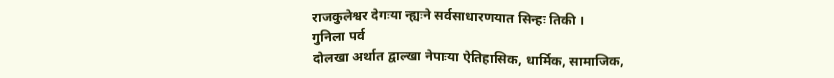राजकुलेश्वर देगःया न्ह्यःने सर्वसाधारणयात सिन्हः तिकी ।
गुनिला पर्व
दोलखा अर्थात द्वाल्खा नेपाःया ऐतिहासिक, धार्मिक, सामाजिक,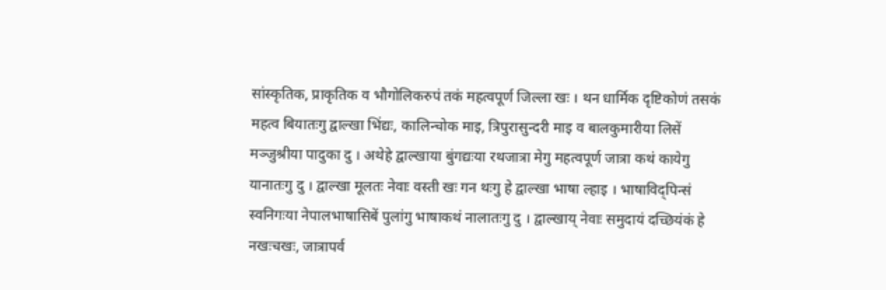सांस्कृतिक, प्राकृतिक व भौगोलिकरुपं तकं महत्वपूर्ण जिल्ला खः । थन धार्मिक दृष्टिकोणं तसकं महत्व बियातःगु द्वाल्खा भिंद्यः, कालिन्चोक माइ, त्रिपुरासुन्दरी माइ व बालकुमारीया लिसें मञ्जुश्रीया पादुका दु । अथेहे द्वाल्खाया बुंगद्यःया रथजात्रा मेगु महत्वपूर्ण जात्रा कथं कायेगु यानातःगु दु । द्वाल्खा मूलतः नेवाः वस्ती खः गन थःगु हे द्वाल्खा भाषा ल्हाइ । भाषाविद्पिन्सं स्वनिगःया नेपालभाषासिबें पुलांगु भाषाकथं नालातःगु दु । द्वाल्खाय् नेवाः समुदायं दच्छियंकं हे नखःचखः, जात्रापर्व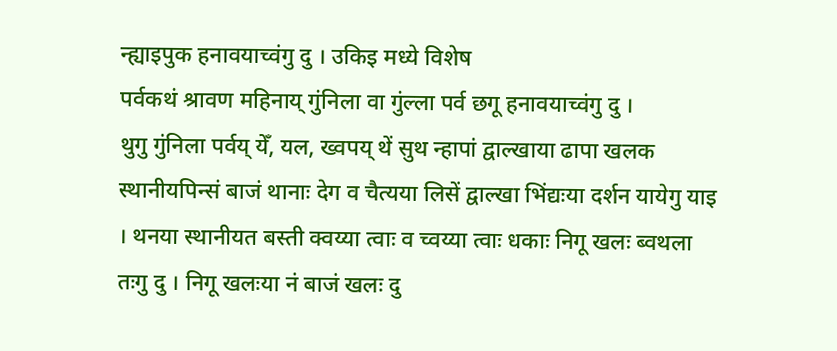न्ह्याइपुक हनावयाच्वंगु दु । उकिइ मध्ये विशेष
पर्वकथं श्रावण महिनाय् गुंनिला वा गुंल्ला पर्व छगू हनावयाच्वंगु दु ।
थुगु गुंनिला पर्वय् येँ, यल, ख्वपय् थें सुथ न्हापां द्वाल्खाया ढापा खलक स्थानीयपिन्सं बाजं थानाः देग व चैत्यया लिसें द्वाल्खा भिंद्यःया दर्शन यायेगु याइ । थनया स्थानीयत बस्ती क्वय्या त्वाः व च्वय्या त्वाः धकाः निगू खलः ब्वथला तःगु दु । निगू खलःया नं बाजं खलः दु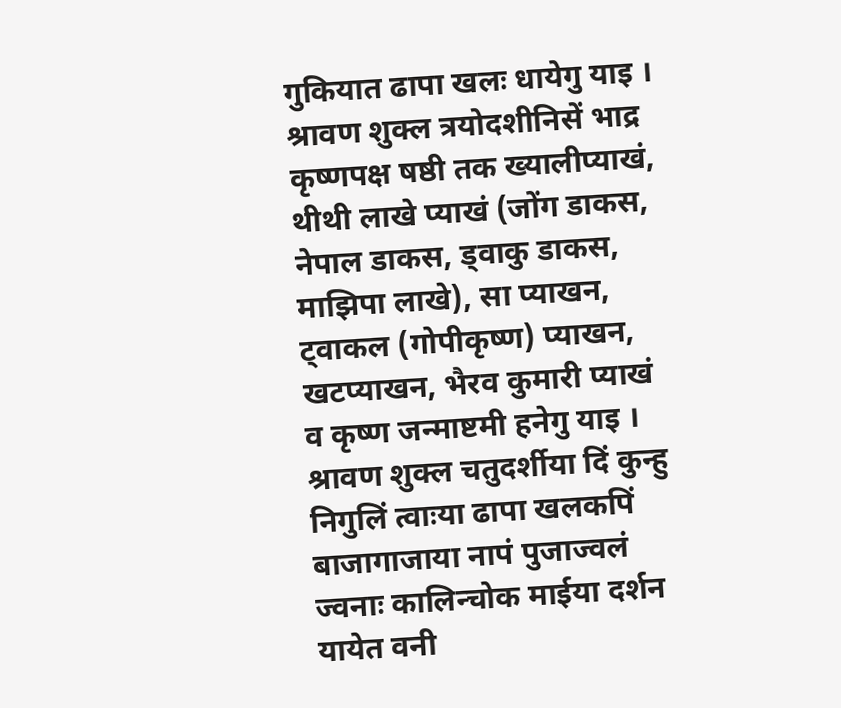गुकियात ढापा खलः धायेगु याइ । श्रावण शुक्ल त्रयोदशीनिसें भाद्र कृष्णपक्ष षष्ठी तक ख्यालीप्याखं, थीथी लाखे प्याखं (जोंग डाकस, नेपाल डाकस, ड्वाकु डाकस, माझिपा लाखे), सा प्याखन, ट्वाकल (गोपीकृष्ण) प्याखन, खटप्याखन, भैरव कुमारी प्याखं व कृष्ण जन्माष्टमी हनेगु याइ ।
श्रावण शुक्ल चतुदर्शीया दिं कुन्हु निगुलिं त्वाःया ढापा खलकपिं बाजागाजाया नापं पुजाज्वलं ज्वनाः कालिन्चोक माईया दर्शन यायेत वनी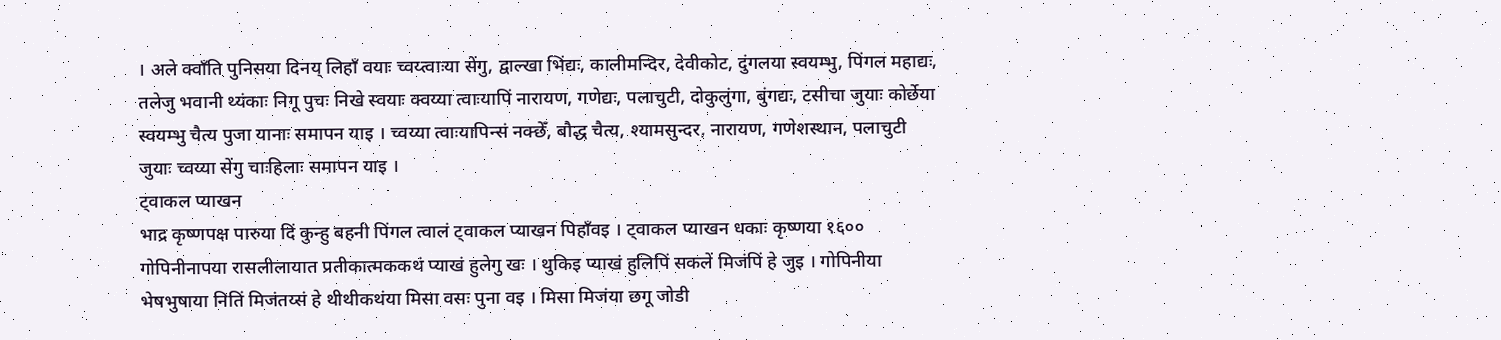। अले क्वाँति पुनिसया दिनय् लिहाँ वयाः च्वय्त्वाःया सेंगु, द्वाल्खा भिंद्यः, कालीमन्दिर, देवीकोट, दुंगलया स्वयम्भु, पिंगल महाद्यः, तलेजु भवानी थ्यंकाः निगू पुचः निखे स्वयाः क्वय्या त्वाःयापिं नारायण, गणेद्यः, पलाचुटी, दोकुलुंगा, बुंगद्यः, टसीचा जुयाः कोर्छेया स्वयम्भु चैत्य पुजा यानाः समापन याइ । च्वय्या त्वाःयापिन्सं नक्छेँ, बौद्ध चैत्य, श्यामसुन्दर, नारायण, गणेशस्थान, पलाचुटी जुयाः च्वय्या सेंगु चाःहिलाः समापन याइ ।
ट्वाकल प्याखन
भाद्र कृष्णपक्ष पारुया दिं कुन्हु बहनी पिंगल त्वालं ट्वाकल प्याखन पिहाँवइ । ट्वाकल प्याखन धकाः कृष्णया १६०० गोपिनीनापया रासलीलायात प्रतीकात्मककथं प्याखं हुलेगु खः । थुकिइ प्याखं हुलिपिं सकलें मिजंपिं हे जुइ । गोपिनीया भेषभुषाया नितिं मिजंतय्सं हे थीथीकथंया मिसा वसः पुना वइ । मिसा मिजंया छगू जोडी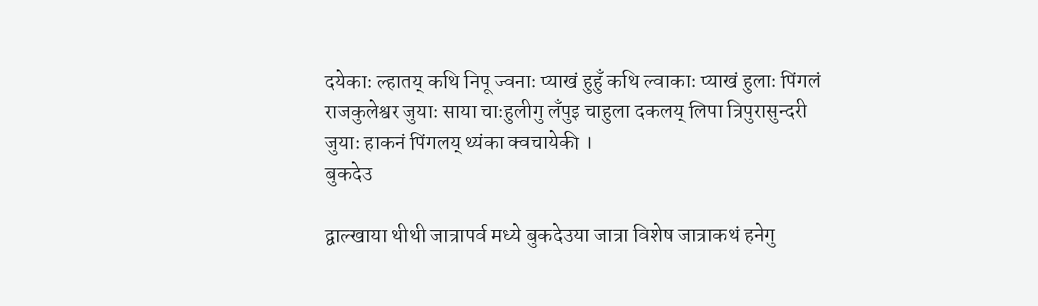दयेकाः ल्हातय् कथि निपू ज्वनाः प्याखं हुहुँ कथि ल्वाकाः प्याखं हुलाः पिंगलं राजकुलेश्वर जुयाः साया चाःहुलीगु लँपुइ चाहुला दकलय् लिपा त्रिपुरासुन्दरी जुयाः हाकनं पिंगलय् थ्यंका क्वचायेकी ।
बुकदेउ

द्वाल्खाया थीथी जात्रापर्व मध्ये बुकदेउया जात्रा विशेष जात्राकथं हनेगु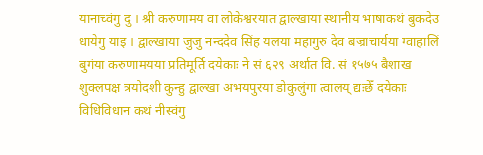यानाच्वंगु दु । श्री करुणामय वा लोकेश्वरयात द्वाल्खाया स्थानीय भाषाकथं बुकदेउ धायेगु याइ । द्वाल्खाया जुजु नन्ददेव सिंह यलया महागुरु देव बज्राचार्यया ग्वाहालिं बुगंया करुणामयया प्रतिमूर्ति दयेकाः ने सं ६२९ अर्थात वि. सं १५७५ बैशाख शुक्लपक्ष त्रयोदशी कुन्हु द्वाल्खा अभयपुरया डोकुलुंगा त्वालय् द्यःछेँ दयेकाः विधिविधान कथं नीस्वंगु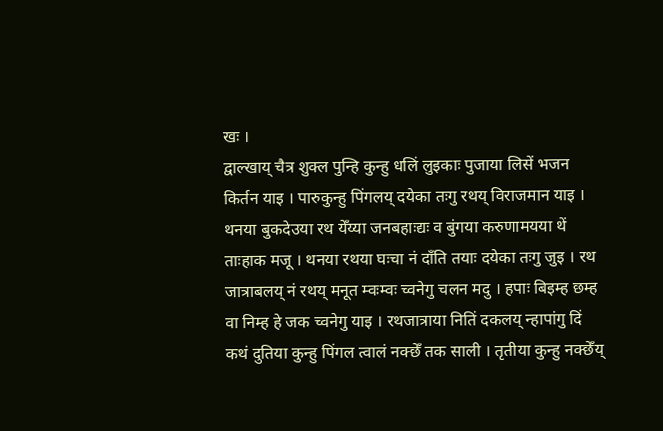खः ।
द्वाल्खाय् चैत्र शुक्ल पुन्हि कुन्हु धलिं लुइकाः पुजाया लिसें भजन किर्तन याइ । पारुकुन्हु पिंगलय् दयेका तःगु रथय् विराजमान याइ । थनया बुकदेउया रथ येँय्या जनबहाःद्यः व बुंगया करुणामयया थें ताःहाक मजू । थनया रथया घःचा नं दाँति तयाः दयेका तःगु जुइ । रथ जात्राबलय् नं रथय् मनूत म्वःम्वः च्वनेगु चलन मदु । हपाः बिइम्ह छम्ह वा निम्ह हे जक च्वनेगु याइ । रथजात्राया नितिं दकलय् न्हापांगु दिं कथं दुतिया कुन्हु पिंगल त्वालं नक्छेँ तक साली । तृतीया कुन्हु नक्छेँय्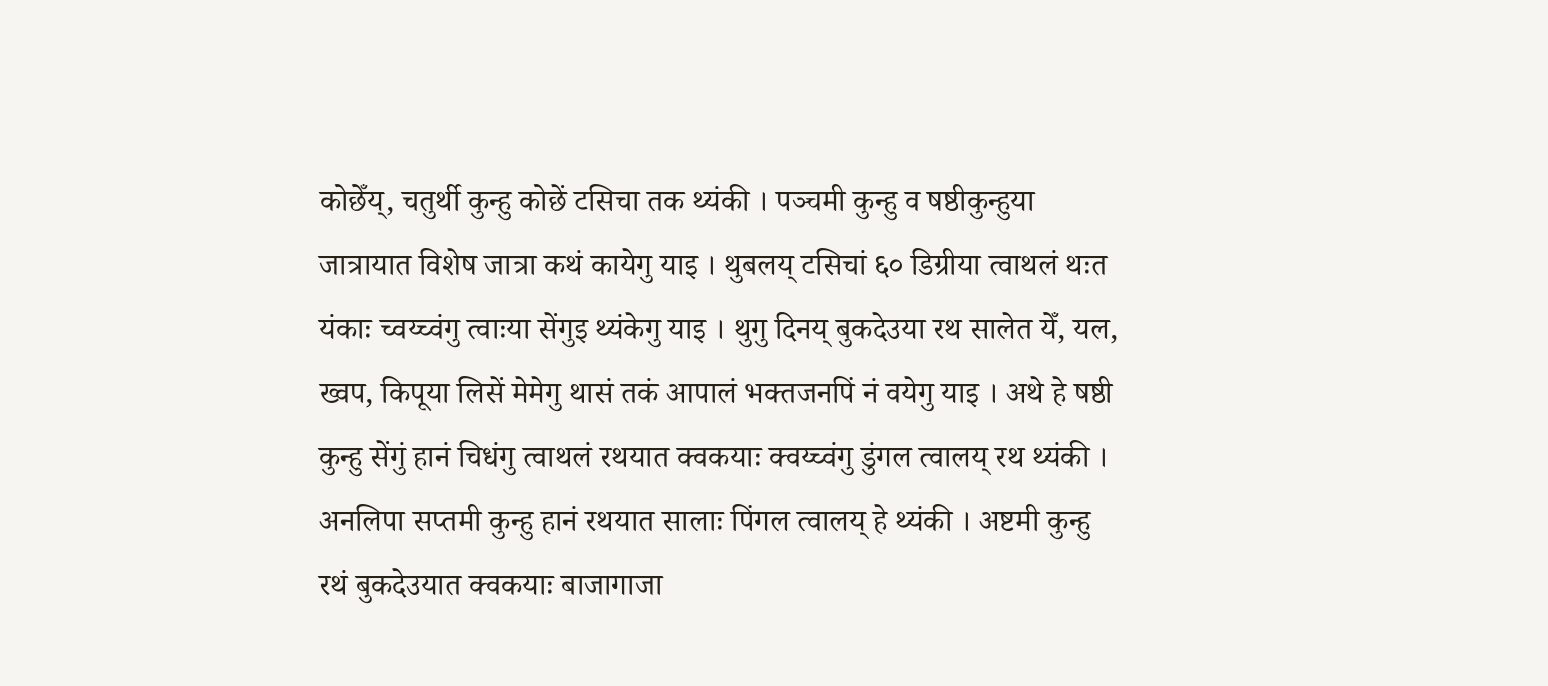कोछेँय्, चतुर्थी कुन्हु कोछें टसिचा तक थ्यंकी । पञ्चमी कुन्हु व षष्ठीकुन्हुया जात्रायात विशेष जात्रा कथं कायेगु याइ । थुबलय् टसिचां ६० डिग्रीया त्वाथलं थःत यंकाः च्वय्च्वंगु त्वाःया सेंगुइ थ्यंकेगु याइ । थुगु दिनय् बुकदेउया रथ सालेत येँ, यल, ख्वप, किपूया लिसें मेमेगु थासं तकं आपालं भक्तजनपिं नं वयेगु याइ । अथे हे षष्ठी कुन्हु सेंगुं हानं चिधंगु त्वाथलं रथयात क्वकयाः क्वय्च्वंगु डुंगल त्वालय् रथ थ्यंकी । अनलिपा सप्तमी कुन्हु हानं रथयात सालाः पिंगल त्वालय् हे थ्यंकी । अष्टमी कुन्हु रथं बुकदेउयात क्वकयाः बाजागाजा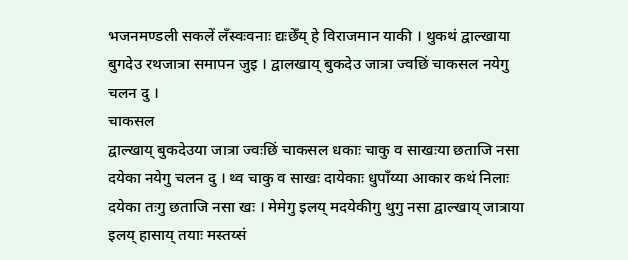भजनमण्डली सकलें लँस्वःवनाः द्यःछेँय् हे विराजमान याकी । थुकथं द्वाल्खाया बुगदेउ रथजात्रा समापन जुइ । द्वालखाय् बुकदेउ जात्रा ज्वछिं चाकसल नयेगु चलन दु ।
चाकसल
द्वाल्खाय् बुकदेउया जात्रा ज्वःछिं चाकसल धकाः चाकु व साखःया छताजि नसा दयेका नयेगु चलन दु । थ्व चाकु व साखः दायेकाः धुपाँय्या आकार कथं निलाः दयेका तःगु छताजि नसा खः । मेमेगु इलय् मदयेकीगु थुगु नसा द्वाल्खाय् जात्राया इलय् हासाय् तयाः मस्तय्सं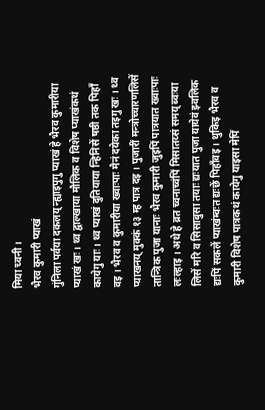मिया च्वनी ।
भैरव कुमारी प्याखं
गुंनिला पर्वया दकलय् न्ह्याइपुगु प्याखं हे भैरव कुमारीया प्याखं खः । थ्व द्वाल्खाया मौलिक व विशेष प्याखंकथं कायेगु याः । थ्व प्याखं दुतियाया न्हिनिसें षष्ठी तक पिहाँ वइ । भैरव व कुमारीया ख्वाःपाः मैनं दयेका तइगु खः । थ्व प्याखनय् मुक्कं १३ म्ह पात्र दइ । पुजारीं मन्त्रोच्चारणलिसें तान्त्रिक पुजा यानाः भैरव कुमारी जुइपिं पात्रयात ख्वाःपाः लःल्हाइ । अथे हे व्रत च्वनाच्वंपिं मिसातय्सं समय् ब्वःया लिसें मरि व सिसाबुसा तयाः द्यःयात पुजा यायेवं झ्वलिक द्यःपिं सकलें प्याखंम्वःत द्यःछें पिहाँवइ । थुकिइ भैरव व कुमारी विशेष पात्रकथं कायेगु याइसा मेपिं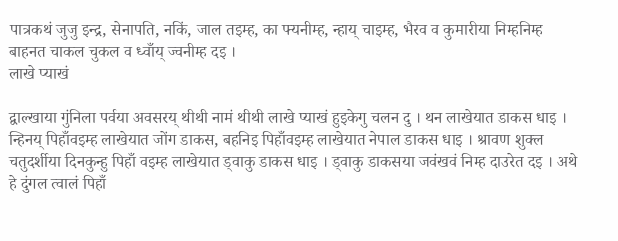पात्रकथं जुजु इन्द्र, सेनापति, नकिं, जाल तइम्ह, का फ्यनीम्ह, न्हाय् चाइम्ह, भैरव व कुमारीया निम्हनिम्ह बाहनत चाकल चुकल व ध्वाँय् ज्वनीम्ह दइ ।
लाखे प्याखं

द्वाल्खाया गुंनिला पर्वया अवसरय् थीथी नामं थीथी लाखे प्याखं हुइकेगु चलन दु । थन लाखेयात डाकस धाइ । न्हिनय् पिहाँवइम्ह लाखेयात जोंग डाकस, बहनिइ पिहाँवइम्ह लाखेयात नेपाल डाकस धाइ । श्रावण शुक्ल चतुदर्शीया दिनकुन्हु पिहाँ वइम्ह लाखेयात ड्वाकु डाकस धाइ । ड्वाकु डाकसया जवंखवं निम्ह दाउरेत दइ । अथे हे दुंगल त्वालं पिहाँ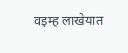वइम्ह लाखेयात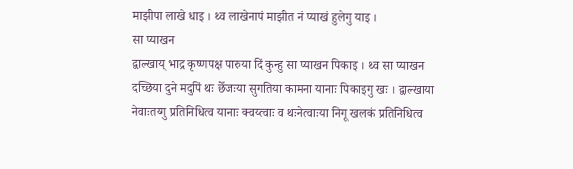माझीपा लाखे धाइ । थ्व लाखेनापं माझीत नं प्याखं हुलेगु याइ ।
सा प्याखन
द्वाल्खाय् भाद्र कृष्णपक्ष पारुया दिं कुन्हु सा प्याखन पिकाइ । थ्व सा प्याखन दच्छिया दुने मदुपिं थः छेँजःया सुगतिया कामना यानाः पिकाइगु खः । द्वाल्खाया नेवाःतय्गु प्रतिनिधित्व यानाः क्वय्त्वाः व थःनेत्वाःया निगू खलकं प्रतिनिधित्व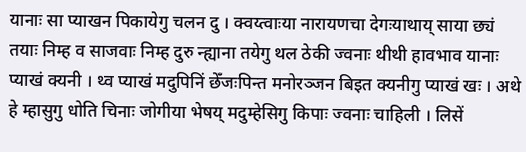यानाः सा प्याखन पिकायेगु चलन दु । क्वय्त्वाःया नारायणचा देगःयाथाय् साया छ्यं तयाः निम्ह व साजवाः निम्ह दुरु न्ह्याना तयेगु थल ठेकी ज्वनाः थीथी हावभाव यानाः प्याखं क्यनी । थ्व प्याखं मदुपिनिं छेँजःपिन्त मनोरञ्जन बिइत क्यनीगु प्याखं खः । अथे हे म्हासुगु धोति चिनाः जोगीया भेषय् मदुम्हेसिगु किपाः ज्वनाः चाहिली । लिसें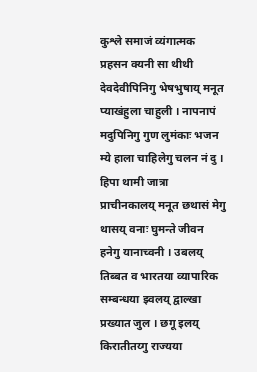कुश्ले समाजं व्यंगात्मक प्रहसन क्यनी सा थीथी देवदेवीपिनिगु भेषभुषाय् मनूत प्याखंहुला चाहुली । नापनापं मदुपिनिगु गुण लुमंकाः भजन म्ये हाला चाहिलेगु चलन नं दु ।
हिपा थामी जात्रा
प्राचीनकालय् मनूत छथासं मेगु थासय् वनाः घुमन्ते जीवन हनेगु यानाच्वनी । उबलय् तिब्बत व भारतया व्यापारिक सम्बन्धया झ्वलय् द्वाल्खा प्रख्यात जुल । छगू इलय् किरातीतय्गु राज्यया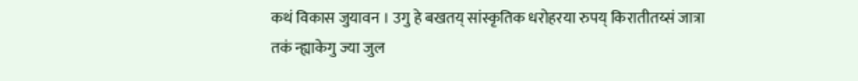कथं विकास जुयावन । उगु हे बखतय् सांस्कृतिक धरोहरया रुपय् किरातीतय्सं जात्रा तकं न्ह्याकेगु ज्या जुल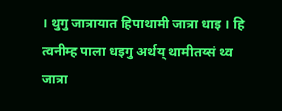। थुगु जात्रायात हिपाथामी जात्रा धाइ । हि त्वनीम्ह पाला धइगु अर्थय् थामीतय्सं थ्व जात्रा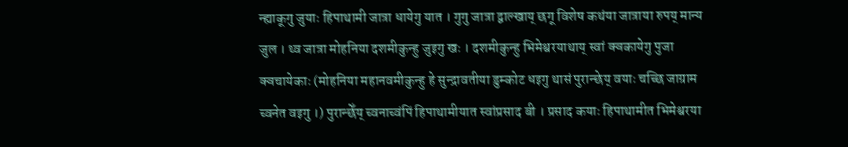न्ह्याकूगु जुयाः हिपाथामी जात्रा धायेगु यात । गुगु जात्रा द्वाल्खाय् छगू विशेष कथंया जात्राया रुपय् मान्य जुल । थ्व जात्रा मोहनिया दशमीकुन्हु जुइगु खः । दशमीकुन्हु भिमेश्वरयाथाय् स्वां क्वकायेगु पुजा क्वचायेकाः (मोहनिया महानवमीकुन्हु हे सुन्द्रावतीया डुम्कोट धइगु थासं पुरान्छेय् वयाः चच्छि जाग्राम च्वनेत वइगु ।) पुरान्छेँय् च्वनाच्वंपिं हिपाथामीयात स्वांप्रसाद बी । प्रसाद कयाः हिपाथामीत भिमेश्वरया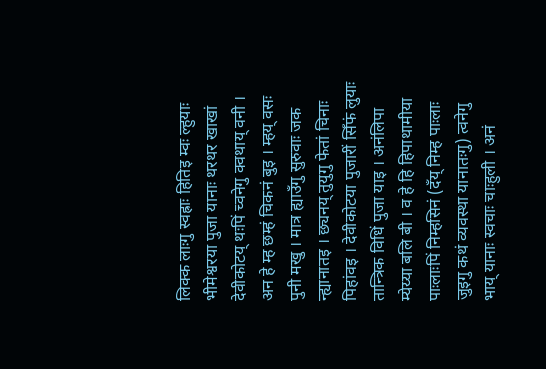लिक्क लाःगु स्वह्राः हितिइ म्वः ल्हुयाः भीमेश्वरया पुजा यानाः थरथर खाखां देवीकोटय् थःपिं च्वनेगु क्वथाय् वनी । अन हे म्ह छम्हं चिकनं बुइ । म्हय् वसः पुनी मखु । मात्र ह्याउँगु सुरुवाः जक न्ह्यानातइ । छ्यनय् तुयुगु फेतां चिनाः पिहांवइ । देवीकोटया पुजारीं सिँफं लुयाः तान्त्रिक विधिं पुजा याइ । अनंलिपा म्येय्या बलि बी । व हे हि हिपाथामीया पाःलाःपिं निम्हसिनं (दँय् निम्ह पाःलाः जुइगु कथं व्यवस्था यानातःगु) त्वनेगु भाय् यानाः स्वचाः चाःहुली । अनं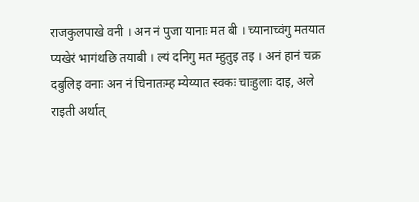राजकुलपाखे वनी । अन नं पुजा यानाः मत बी । च्यानाच्वंगु मतयात प्यखेरं भागंथछि तयाबी । ल्यं दनिगु मत म्हुतुइ तइ । अनं हानं चक्र दबुलिइ वनाः अन नं चिनातःम्ह म्येय्यात स्वकः चाःहुलाः दाइ, अले राइती अर्थात्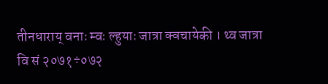तीनधाराय् वनाः म्वः ल्हुयाः जात्रा क्वचायेकी । थ्व जात्रा वि सं २०७१÷०७२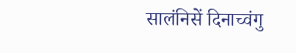सालंनिसें दिनाच्वंगु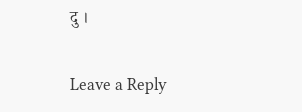दु ।

Leave a Reply